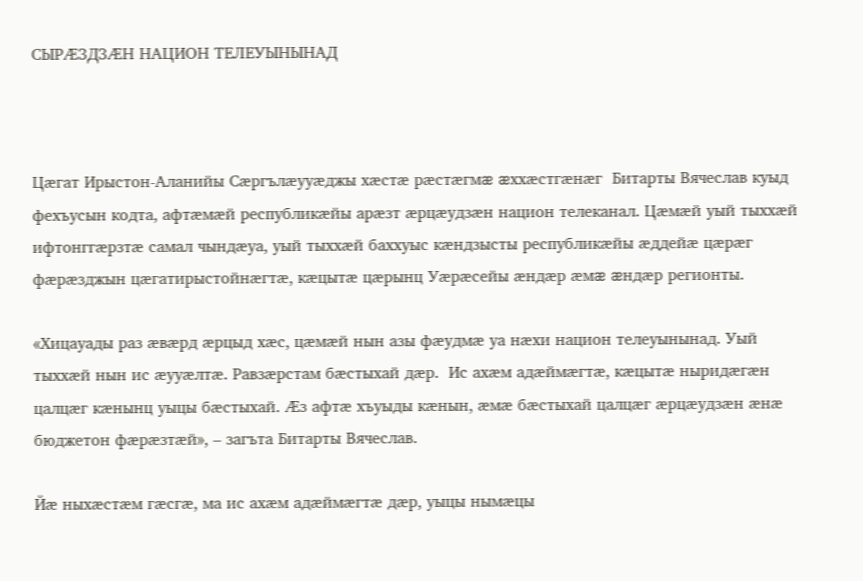СЫРÆЗДЗÆН НАЦИОН ТЕЛЕУЫНЫНАД



Цæгат Ирыстон-Аланийы Сæргълæууæджы хæстæ рæстæгмæ æххæстгæнæг  Битарты Вячеслав куыд фехъусын кодта, афтæмæй республикæйы арæзт æрцæудзæн национ телеканал. Цæмæй уый тыххæй ифтонггæрзтæ самал чындæуа, уый тыххæй баххуыс кæндзысты республикæйы æддейæ цæрæг фæрæзджын цæгатирыстойнæгтæ, кæцытæ цæрынц Уæрæсейы æндæр æмæ æндæр регионты.

«Хицауады раз æвæрд æрцыд хæс, цæмæй нын азы фæудмæ уа нæхи национ телеуынынад. Уый тыххæй нын ис æууæлтæ. Равзæрстам бæстыхай дæр.  Ис ахæм адæймæгтæ, кæцытæ ныридæгæн цалцæг кæнынц уыцы бæстыхай. Æз афтæ хъуыды кæнын, æмæ бæстыхай цалцæг æрцæудзæн æнæ бюджетон фæрæзтæй», – загъта Битарты Вячеслав.

Йæ ныхæстæм гæсгæ, ма ис ахæм адæймæгтæ дæр, уыцы нымæцы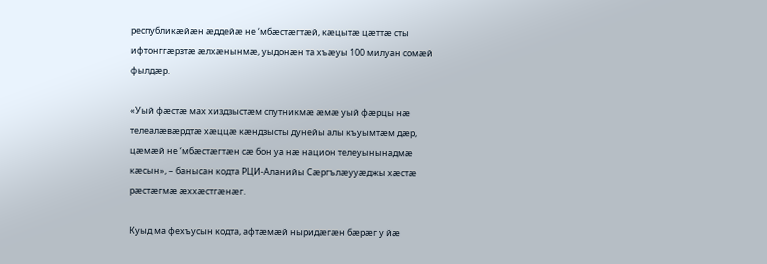республикæйæн æддейæ не ‘мбæстæгтæй, кæцытæ цæттæ сты ифтонггæрзтæ æлхæнынмæ, уыдонæн та хъæуы 100 милуан сомæй фылдæр.

«Уый фæстæ мах хиздзыстæм спутникмæ æмæ уый фæрцы нæ телеалæвæрдтæ хæццæ кæндзысты дунейы алы къуымтæм дæр, цæмæй не ‘мбæстæгтæн сæ бон уа нæ национ телеуынынадмæ кæсын», – банысан кодта РЦИ-Аланийы Сæргълæууæджы хæстæ рæстæгмæ æххæстгæнæг.

Куыд ма фехъусын кодта, афтæмæй ныридæгæн бæрæг у йæ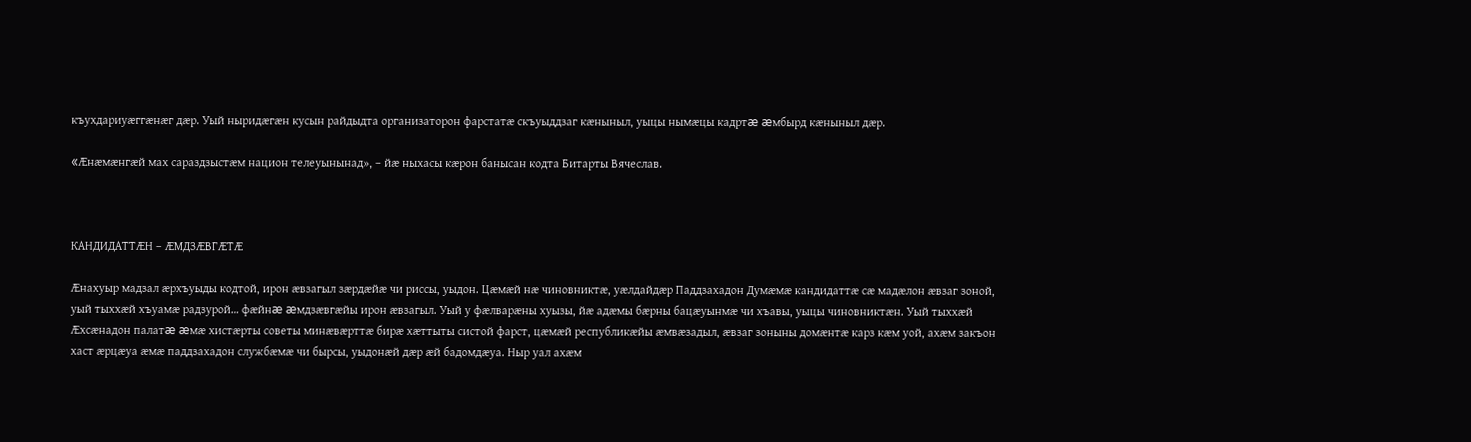къухдариуæггæнæг дæр. Уый ныридæгæн кусын райдыдта организаторон фарстатæ скъуыддзаг кæныныл, уыцы нымæцы кадртæ æмбырд кæныныл дæр.

«Æнæмæнгæй мах сараздзыстæм национ телеуынынад», – йæ ныхасы кæрон банысан кодта Битарты Вячеслав.



КАНДИДАТТÆН – ÆМДЗÆВГÆТÆ

Æнахуыр мадзал æрхъуыды кодтой, ирон æвзагыл зæрдæйæ чи риссы, уыдон. Цæмæй нæ чиновниктæ, уæлдайдæр Паддзахадон Думæмæ кандидаттæ сæ мадæлон æвзаг зоной, уый тыххæй хъуамæ радзурой… фæйнæ æмдзæвгæйы ирон æвзагыл. Уый у фæлварæны хуызы, йæ адæмы бæрны бацæуынмæ чи хъавы, уыцы чиновниктæн. Уый тыххæй Æхсæнадон палатæ æмæ хистæрты советы минæвæрттæ бирæ хæттыты систой фарст, цæмæй республикæйы æмвæзадыл, æвзаг зоныны домæнтæ карз кæм уой, ахæм закъон хаст æрцæуа æмæ паддзахадон службæмæ чи бырсы, уыдонæй дæр æй бадомдæуа. Ныр уал ахæм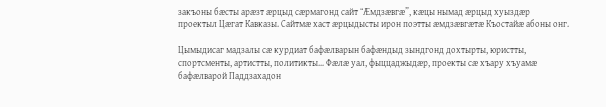закъоны бæсты арæзт æрцыд сæрмагонд сайт “Æмдзæвгæ”, кæцы нымад æрцыд хуыздæр проектыл Цæгат Кавказы. Сайтмæ хаст æрцыдысты ирон поэтты æмдзæвгæтæ Къостайæ абоны онг.

Цымыдисаг мадзалы сæ курдиат бафæлварын бафæндыд зындгонд дохтырты, юристты, спортсменты, артистты, политикты… Фæлæ уал, фыццаджыдæр, проекты сæ хъару хъуамæ бафæлварой Паддзахадон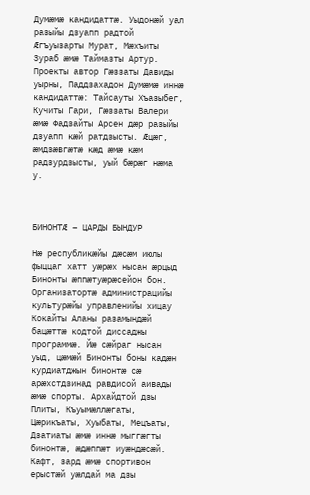Думæмæ кандидаттæ. Уыдонæй уал разыйы дзуапп радтой Æгъуызарты Мурат, Мæхъиты Зураб æмæ Таймазты Артур. Проекты автор Гæззаты Давиды уырны, Паддзахадон Думæмæ иннæ кандидаттæ: Тайсауты Хъазыбег, Кучиты Гари, Гæззаты Валери æмæ Фадзайты Арсен дæр разыйы дзуапп кæй ратдзысты. Æцæг, æмдзæвгæтæ кæд æмæ кæм радзурдзысты, уый бæрæг нæма у.



БИНОНТÆ – ЦАРДЫ БЫНДУР

Нæ республикæйы дæсæм июлы фыццаг хатт уæрæх нысан æрцыд Бинонты æппæтуæрæсейон бон. Организатортæ администрацийы культурæйы управленийы хицау Кокайты Аланы разамындæй бацæттæ кодтой диссаджы программæ. Йæ сæйраг нысан уыд, цæмæй Бинонты боны кадæн курдиатджын бинонтæ сæ арæхстдзинад равдисой аивады æмæ спорты. Архайдтой дзы Плиты, Къуымæллæгаты, Цæрикъаты, Хуыбаты, Мецъаты, Дзатиаты æмæ иннæ мыггæгты бинонтæ, æдæппæт иуæндæсæй. Кафт, зард æмæ спортивон ерыстæй уæлдай ма дзы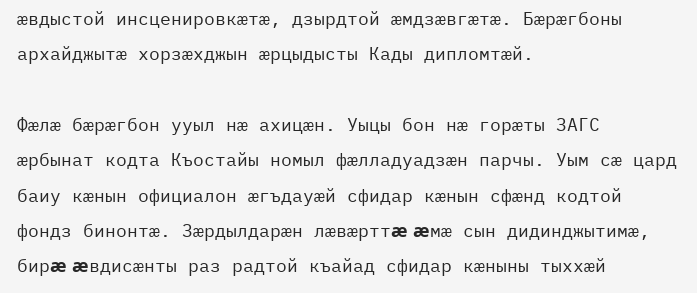æвдыстой инсценировкæтæ, дзырдтой æмдзæвгæтæ. Бæрæгбоны архайджытæ хорзæхджын æрцыдысты Кады дипломтæй.

Фæлæ бæрæгбон ууыл нæ ахицæн. Уыцы бон нæ горæты ЗАГС æрбынат кодта Къостайы номыл фæлладуадзæн парчы. Уым сæ цард баиу кæнын официалон æгъдауæй сфидар кæнын сфæнд кодтой фондз бинонтæ. Зæрдылдарæн лæвæрттæ æмæ сын дидинджытимæ, бирæ æвдисæнты раз радтой къайад сфидар кæныны тыххæй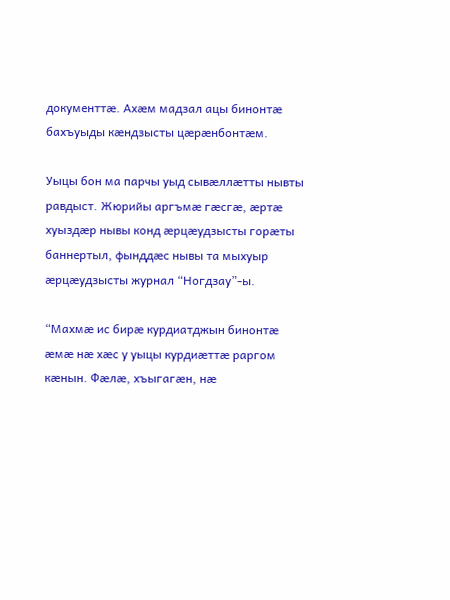документтæ. Ахæм мадзал ацы бинонтæ бахъуыды кæндзысты цæрæнбонтæм.

Уыцы бон ма парчы уыд сывæллæтты нывты равдыст. Жюрийы аргъмæ гæсгæ, æртæ хуыздæр нывы конд æрцæудзысты горæты баннертыл, фынддæс нывы та мыхуыр æрцæудзысты журнал “Ногдзау”-ы.

“Махмæ ис бирæ курдиатджын бинонтæ æмæ нæ хæс у уыцы курдиæттæ раргом кæнын. Фæлæ, хъыгагæн, нæ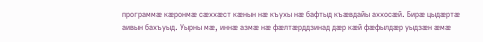программæ кæронмæ сæххæст кæнын нæ къухы нæ бафтыд къæвдайы аххосæй. Бирæ цыдæртæ аивын бахъуыд. Уырны мæ, иннæ азмæ нæ фæлтæрддзинад дæр кæй фæфылдæр уыдзæн æмæ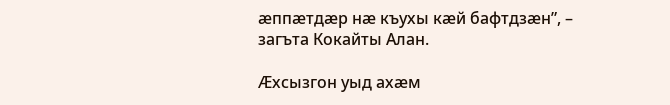æппæтдæр нæ къухы кæй бафтдзæн”, – загъта Кокайты Алан.

Æхсызгон уыд ахæм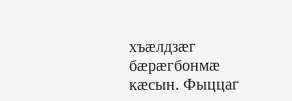хъæлдзæг бæрæгбонмæ кæсын. Фыццаг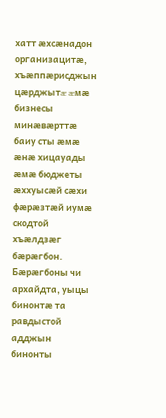хатт æхсæнадон организацитæ, хъæппæрисджын цæрджытæ æмæ бизнесы минæвæрттæ баиу сты æмæ æнæ хицауады æмæ бюджеты æххуысæй сæхи фæрæзтæй иумæ скодтой хъæлдзæг бæрæгбон. Бæрæгбоны чи архайдта, уыцы бинонтæ та равдыстой адджын бинонты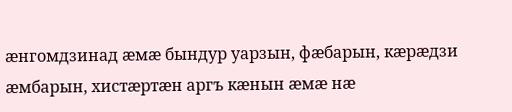æнгомдзинад æмæ бындур уарзын, фæбарын, кæрæдзи æмбарын, хистæртæн аргъ кæнын æмæ нæ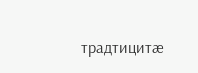традтицитæ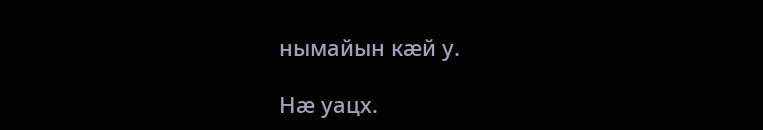нымайын кæй у.

Нæ уацх.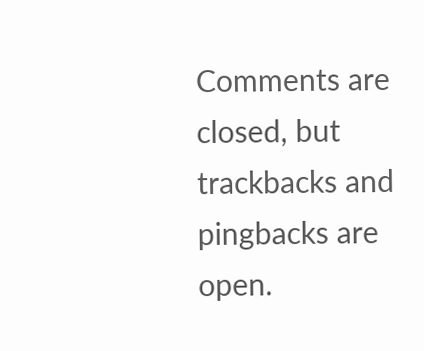Comments are closed, but trackbacks and pingbacks are open.